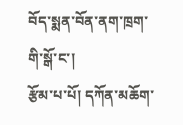བོད་སྨན་བོན་ནག་ཁྲག་གི་སྒོ་ང་།
རྩོམ་པ་པོ། དཀོན་མཆོག་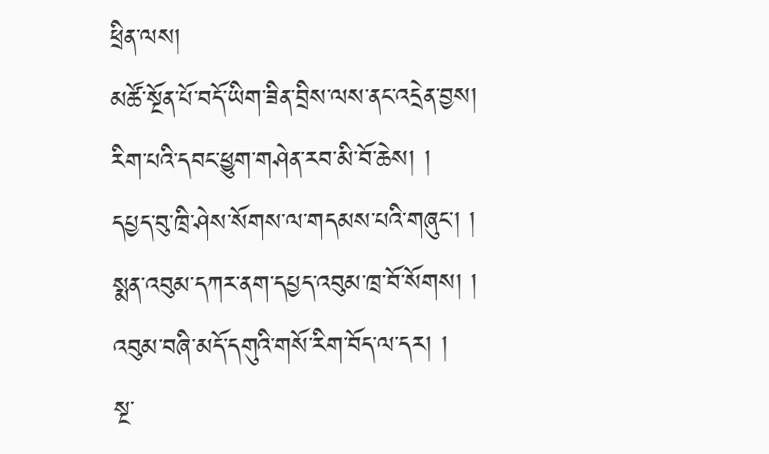ཕྲིན་ལས།
མཚོ་སྔོན་པོ་བདོ་ཡིག་ཟིན་བྲིས་ལས་ནང་འདྲེན་བྱས།
རིག་པའི་དབང་ཕྱུག་གཤེན་རབ་མི་བོ་ཆེས། །
དཔྱད་བུ་ཁྲི་ཤེས་སོགས་ལ་གདམས་པའི་གཞུང་། །
སྨན་འབུམ་དཀར་ནག་དཔྱད་འབུམ་ཁྲ་བོ་སོགས། །
འབུམ་བཞི་མདོ་དགུའི་གསོ་རིག་བོད་ལ་དར། །
སྔ་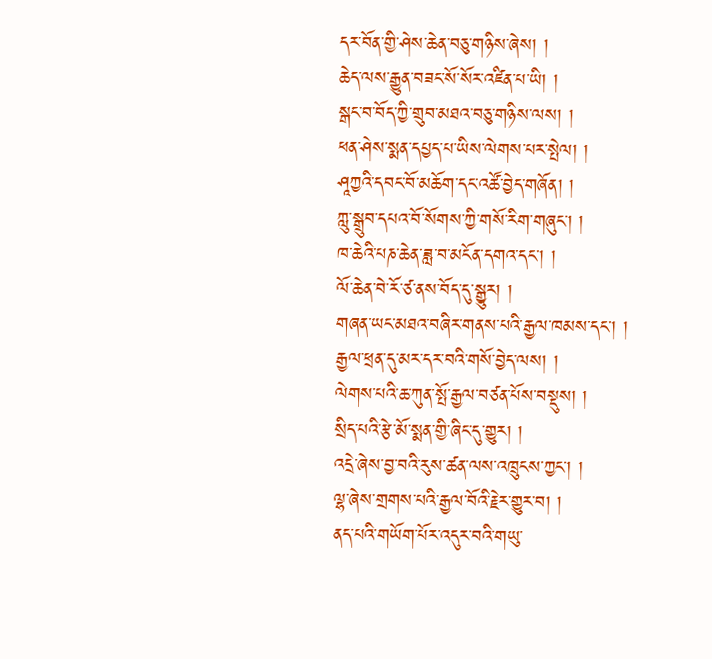དར་བོན་གྱི་ཤེས་ཆེན་བཅུ་གཉིས་ཞེས། །
ཆེད་ལས་རྒྱུན་བཟང་སོ་སོར་འཛིན་པ་ཡི། །
སྒང་བ་བོད་ཀྱི་གྲུབ་མཐའ་བཅུ་གཉིས་ལས། །
ཕན་ཤེས་སྨན་དཔྱད་པ་ཡིས་ལེགས་པར་སྤེལ། །
ཤཱཀྱའི་དབང་བོ་མཆོག་དང་འཚོ་བྱེད་གཞོན། །
ཀླུ་སྒྲུབ་དཔའ་བོ་སོགས་ཀྱི་གསོ་རིག་གཞུང་། །
ཁ་ཆེའི་པཎ་ཆེན་ཟླ་བ་མངོན་དགའ་དང་། །
ལོ་ཆེན་བེ་རོ་ཙ་ནས་བོད་དུ་སྒྱུར། །
གཞན་ཡང་མཐའ་བཞིར་གནས་པའི་རྒྱལ་ཁམས་དང་། །
རྒྱལ་ཕྲན་དུ་མར་དར་བའི་གསོ་བྱེད་ལས། །
ལེགས་པའི་ཆ་ཀུན་སྤོ་རྒྱལ་བཙན་པོས་བསྡུས། །
སྲིད་པའི་རྩེ་མོ་སྨན་གྱི་ཞིང་དུ་གྱུར། །
འདྲེ་ཞེས་བྱ་བའི་རུས་ཚན་ལས་འཁྲུངས་ཀྱང་། །
ལྷ་ཞེས་གྲགས་པའི་རྒྱལ་བོའི་རྗེར་གྱུར་བ། །
ནད་པའི་གཡོག་པོར་འདུར་བའི་གཡུ་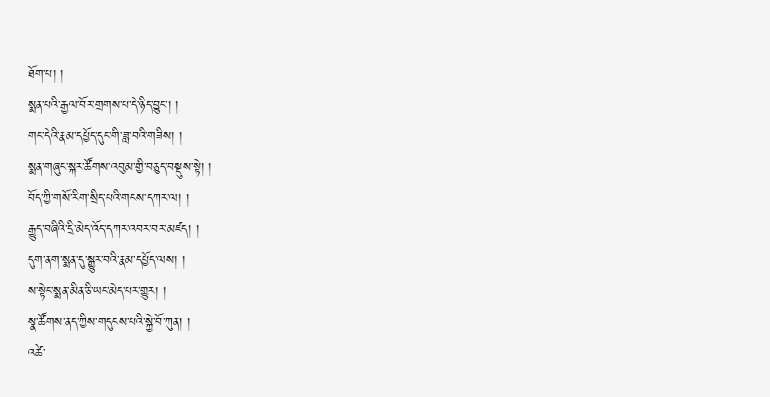ཐོག་པ། །
སྨན་པའི་རྒྱལ་བོར་གྲགས་པ་དེ་ཉིད་བྱུང་། །
གང་དེའི་རྣམ་དཔྱོད་དུང་གི་ཟླ་བའི་གཟིས། །
སྨན་གཞུང་སྐར་ཚོགས་འབུམ་གྱི་བཅུད་བསྡུས་སྟེ། །
བོད་ཀྱི་གསོ་རིག་སྲིད་པའི་གངས་དཀར་ལ། །
རྒྱུད་བཞིའི་དྲི་མེད་འོད་དཀར་འབར་བར་མཛད། །
དུག་ནག་སྨན་དུ་སྒྱུར་བའི་རྣམ་དཔྱོད་ལས། །
ས་སྟེང་སྨན་མིན་ཅི་ཡང་མེད་པར་གྱུར། །
སྣ་ཚོགས་ནད་ཀྱིས་གདུངས་པའི་སྐྱེ་བོ་ཀུན། །
འཚེ་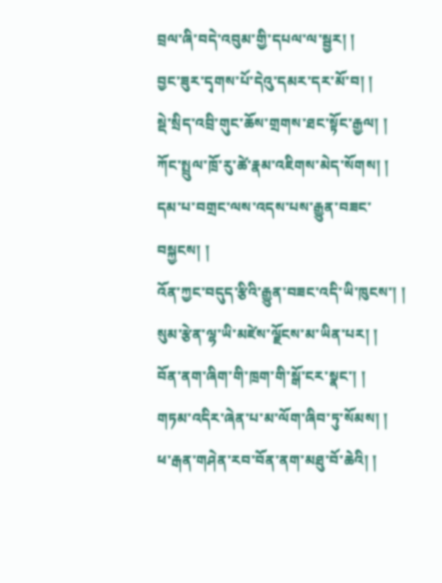བྲལ་ཞི་བདེ་འབུམ་གྱི་དཔལ་ལ་སྦྱར། །
བྱང་ཟུར་དྭགས་པོ་དེའུ་དམར་དར་མོ་བ། །
སྡེ་སྲིད་འབྲི་གུང་ཆོས་གྲགས་ཐང་སྟོང་རྒྱལ། །
ཀོང་སྤྲུལ་ཁྲོ་རུ་ཚེ་རྣམ་འཇིགས་མེད་སོགས། །
དམ་པ་བགྲང་ལས་འདས་པས་རྒྱུན་བཟང་བསྐྱངས། །
འོན་ཀྱང་བདུད་རྩིའི་རྒྱུན་བཟང་འདི་ཡི་ཁུངས་། །
སུམ་རྩེན་ལྷ་ཡི་མཛེས་ལྗོངས་མ་ཡིན་པར། །
བོན་ནག་ཞིག་གི་ཁྲག་གི་སྒོ་ངར་སྣང་། །
གཏམ་འདིར་ཞེན་པ་མ་ལོག་ཞིབ་ཏུ་སོམས། །
ཕ་རྒན་གཤེན་རབ་བོན་ནག་མཐུ་བོ་ཆེའི། །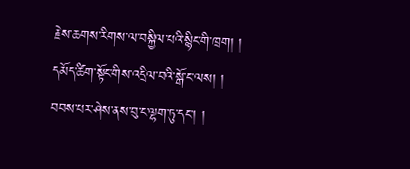རྗེས་ཆགས་རིགས་ལ་བསྐྱིལ་པའི་སྙིང་གི་ཁྲག། །
དམོད་ཚིག་སྟོང་གིས་འདྲིལ་བའི་སྒོ་ང་ལས། །
བབས་པར་ཤེས་ནས་བུ་ང་ལྷག་ཏུ་དང་། །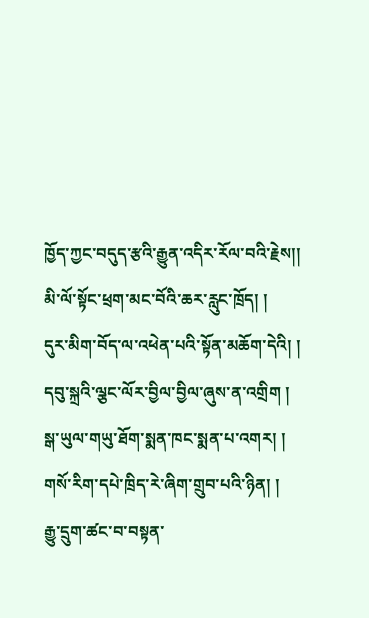ཁྱོད་ཀྱང་བདུད་རྩའི་རྒྱུན་འདིར་རོལ་བའི་རྗེས།།
མི་ལོ་སྟོང་ཕྲག་མང་བོའི་ཆར་རླུང་ཁྲོད། །
དུར་མིག་བོད་ལ་འཕེན་པའི་སྟོན་མཆོག་དེའི། །
དབུ་སྐྲའི་ལྕང་ལོར་བྱིལ་བྱིལ་ཞུས་ན་འགྲིག །
སྒ་ཡུལ་གཡུ་ཐོག་སྨན་ཁང་སྨན་པ་འགར། །
གསོ་རིག་དཔེ་ཁྲིད་རེ་ཞིག་གྲུབ་པའི་ཉིན། །
རྒྱུ་དྲུག་ཚང་བ་བསྟན་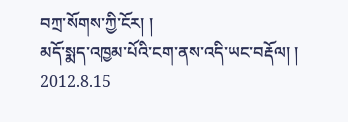བཀྲ་སོགས་ཀྱི་ངོར། །
མདོ་སྨད་འཁྱམ་པོའི་ངག་ནས་འདི་ཡང་བརྡོལ། །
2012.8.15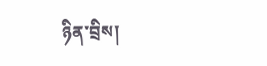ཉིན་བྲིས།